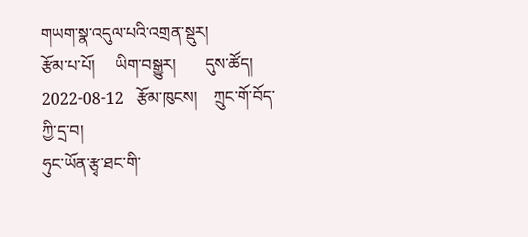གཡག་སྣ་འདུལ་པའི་འགྲན་སྡུར།
རྩོམ་པ་པོ།     ཡིག་བསྒྱུར།       དུས་ཚོད།   2022-08-12   རྩོམ་ཁུངས།    ཀྲུང་གོ་བོད་ཀྱི་དྲ་བ།
ཧུང་ཡོན་རྩྭ་ཐང་གི་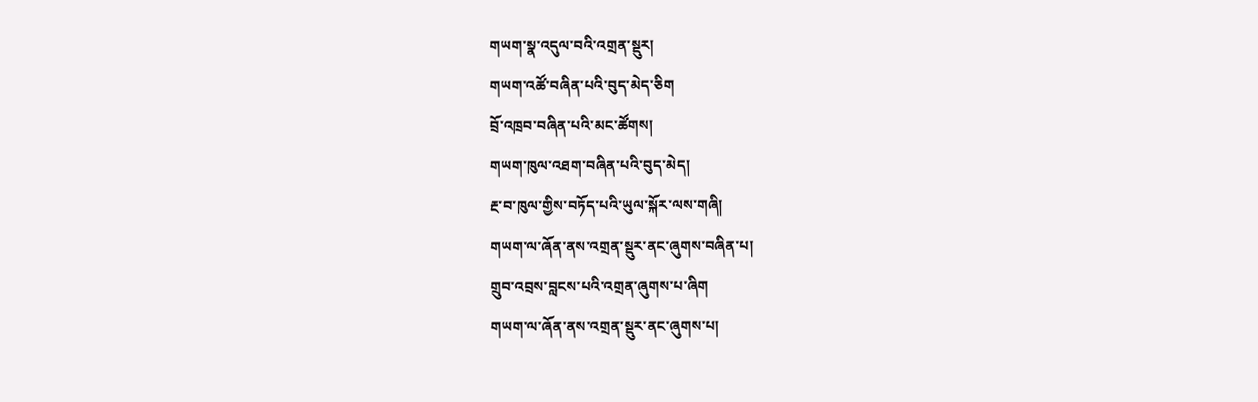གཡག་སྣ་འདུལ་བའི་འགྲན་སྡུར།
གཡག་འཚོ་བཞིན་པའི་བུད་མེད་ཅིག
བྲོ་འཁྲབ་བཞིན་པའི་མང་ཚོགས།
གཡག་ཁུལ་འཐག་བཞིན་པའི་བུད་མེད།
རྔ་བ་ཁུལ་གྱིས་བཏོད་པའི་ཡུལ་སྐོར་ལས་གཞི།
གཡག་ལ་ཞོན་ནས་འགྲན་སྡུར་ནང་ཞུགས་བཞིན་པ།
གྲུབ་འབྲས་བླངས་པའི་འགྲན་ཞུགས་པ་ཞིག
གཡག་ལ་ཞོན་ནས་འགྲན་སྡུར་ནང་ཞུགས་པ།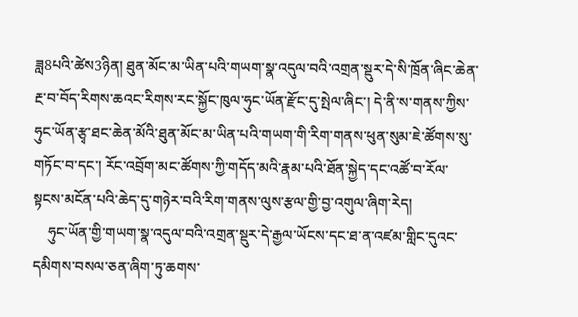ཟླ8པའི་ཚེས3ཉིན། ཐུན་མོང་མ་ཡིན་པའི་གཡག་སྣ་འདུལ་བའི་འགྲན་སྡུར་དེ་སི་ཁྲོན་ཞིང་ཆེན་རྔ་བ་བོད་རིགས་ཆའང་རིགས་རང་སྐྱོང་ཁུལ་ཧུང་ཡོན་རྫོང་དུ་སྤེལ་ཞིང་། དེ་ནི་ས་གནས་ཀྱིས་ཧུང་ཡོན་རྩྭ་ཐང་ཆེན་མོའི་ཐུན་མོང་མ་ཡིན་པའི་གཡག་གི་རིག་གནས་ཕུན་སུམ་ཇེ་ཚོགས་སུ་གཏོང་བ་དང་། རོང་འབྲོག་མང་ཚོགས་ཀྱི་གདོད་མའི་རྣམ་པའི་ཐོན་སྐྱེད་དང་འཚོ་བ་རོལ་སྟངས་མངོན་པའི་ཆེད་དུ་གཉེར་བའི་རིག་གནས་ལུས་རྩལ་གྱི་བྱ་འགུལ་ཞིག་རེད།
    ཧུང་ཡོན་གྱི་གཡག་སྣ་འདུལ་བའི་འགྲན་སྡུར་དེ་རྒྱལ་ཡོངས་དང་ཐ་ན་འཛམ་གླིང་དུའང་དམིགས་བསལ་ཅན་ཞིག་ཏུ་ཆགས་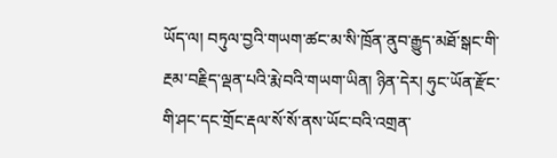ཡོད་ལ། བཏུལ་བྱའི་གཡག་ཚང་མ་སི་ཁྲོན་ནུབ་རྒྱུད་མཐོ་སྒང་གི་རྔམ་བརྗིད་ལྡན་པའི་རྨེ་བའི་གཡག་ཡིན། ཉིན་དེར། ཧུང་ཡོན་རྫོང་གི་ཤང་དང་གྲོང་རྡལ་སོ་སོ་ནས་ཡོང་བའི་འགྲན་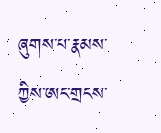ཞུགས་པ་རྣམས་ཀྱིས་ཨང་གྲངས་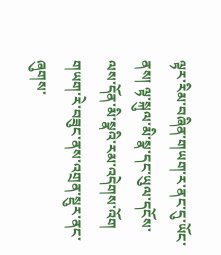ལྟར་རིམ་བཞིན་གཡག་ར་ནང་དུ་ཡོང་ནས། ལྟ་སྐུལ་མི་སྣ་དང་ཡུལ་དངོས་ལས་དོན་མི་སྣའི་རམ་འདེགས་འོག གཡག་རེ་བཟུང་ནས་འགྲན་སྡུར་ནང་ཞུགས་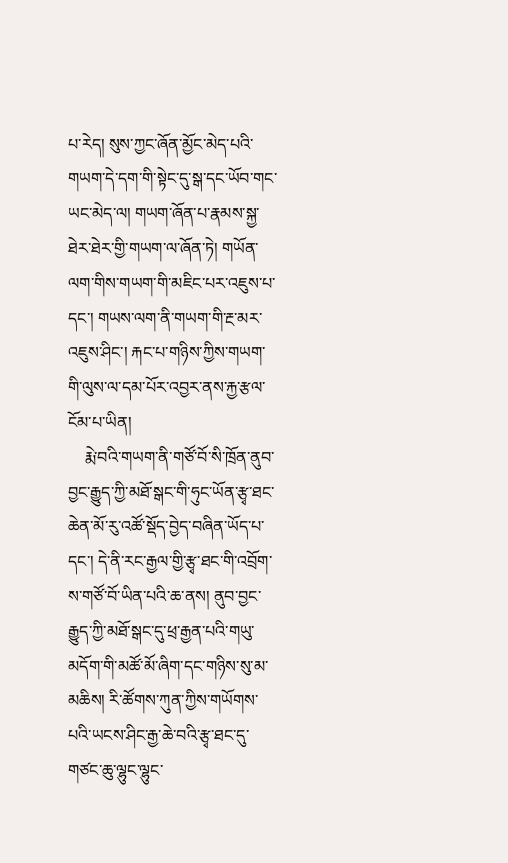པ་རེད། སུས་ཀྱང་ཞོན་མྱོང་མེད་པའི་གཡག་དེ་དག་གི་སྟེང་དུ་སྒ་དང་ཡོབ་གང་ཡང་མེད་ལ། གཡག་ཞོན་པ་རྣམས་སྐྱ་ཐེར་ཐེར་གྱི་གཡག་ལ་ཞོན་ཏེ། གཡོན་ལག་གིས་གཡག་གི་མཇིང་པར་འཇུས་པ་དང་། གཡས་ལག་ནི་གཡག་གི་རྔ་མར་འཇུས་ཤིང་། རྐང་པ་གཉིས་ཀྱིས་གཡག་གི་ལུས་ལ་དམ་པོར་འབྱར་ནས་རྐྱ་རྩལ་ངོམ་པ་ཡིན།
    རྨེ་བའི་གཡག་ནི་གཙོ་བོ་སི་ཁྲོན་ནུབ་བྱང་རྒྱུད་ཀྱི་མཐོ་སྒང་གི་ཧུང་ཡོན་རྩྭ་ཐང་ཆེན་མོ་རུ་འཚོ་སྡོད་བྱེད་བཞིན་ཡོད་པ་དང་། དེ་ནི་རང་རྒྱལ་གྱི་རྩྭ་ཐང་གི་འབྲོག་ས་གཙོ་བོ་ཡིན་པའི་ཆ་ནས། ནུབ་བྱང་རྒྱུད་ཀྱི་མཐོ་སྒང་དུ་ཕྲ་རྒྱན་པའི་གཡུ་མདོག་གི་མཚོ་མོ་ཞིག་དང་གཉིས་སུ་མ་མཆིས། རི་ཚོགས་ཀུན་ཀྱིས་གཡོགས་པའི་ཡངས་ཤིང་རྒྱ་ཆེ་བའི་རྩྭ་ཐང་དུ་གཙང་ཆུ་ལྷུང་ལྷུང་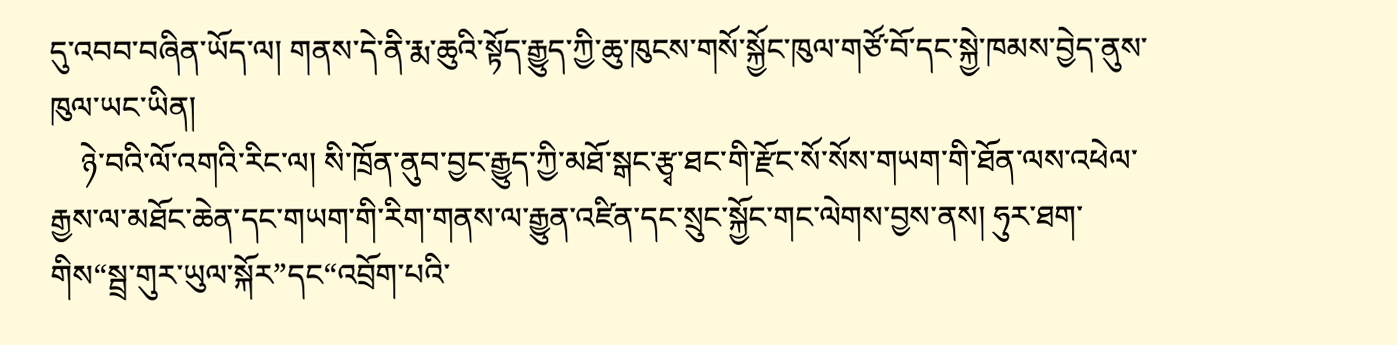དུ་འབབ་བཞིན་ཡོད་ལ། གནས་དེ་ནི་རྨ་ཆུའི་སྟོད་རྒྱུད་ཀྱི་ཆུ་ཁུངས་གསོ་སྐྱོང་ཁུལ་གཙོ་བོ་དང་སྐྱེ་ཁམས་བྱེད་ནུས་ཁུལ་ཡང་ཡིན།
    ཉེ་བའི་ལོ་འགའི་རིང་ལ། སི་ཁྲོན་ནུབ་བྱང་རྒྱུད་ཀྱི་མཐོ་སྒང་རྩྭ་ཐང་གི་རྫོང་སོ་སོས་གཡག་གི་ཐོན་ལས་འཕེལ་རྒྱས་ལ་མཐོང་ཆེན་དང་གཡག་གི་རིག་གནས་ལ་རྒྱུན་འཛིན་དང་སྲུང་སྐྱོང་གང་ལེགས་བྱས་ནས། ཧུར་ཐག་གིས“སྦྲ་གུར་ཡུལ་སྐོར”དང“འབྲོག་པའི་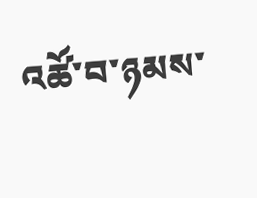འཚོ་བ་ཉམས་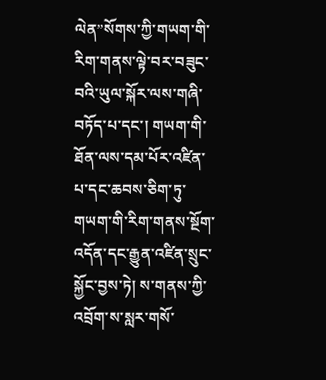ལེན”སོགས་ཀྱི་གཡག་གི་རིག་གནས་ལྟེ་བར་བཟུང་བའི་ཡུལ་སྐོར་ལས་གཞི་བཏོད་པ་དང་། གཡག་གི་ཐོན་ལས་དམ་པོར་འཛིན་པ་དང་ཆབས་ཅིག་ཏུ་གཡག་གི་རིག་གནས་སྔོག་འདོན་དང་རྒྱུན་འཛིན་སྲུང་སྐྱོང་བྱས་ཏེ། ས་གནས་ཀྱི་འབྲོག་ས་སླར་གསོ་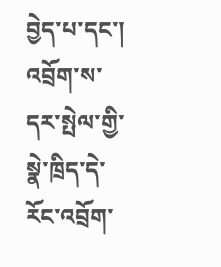བྱེད་པ་དང་། འབྲོག་ས་དར་སྤེལ་གྱི་སྣེ་ཁྲིད་དེ་རོང་འབྲོག་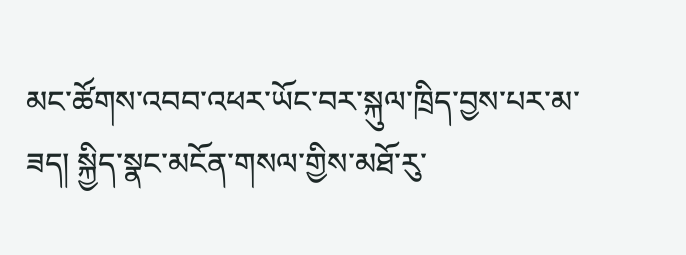མང་ཚོགས་འབབ་འཕར་ཡོང་བར་སྐུལ་ཁྲིད་བྱས་པར་མ་ཟད། སྐྱིད་སྣང་མངོན་གསལ་གྱིས་མཐོ་རུ་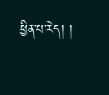ཕྱིན་པ་རེད། །